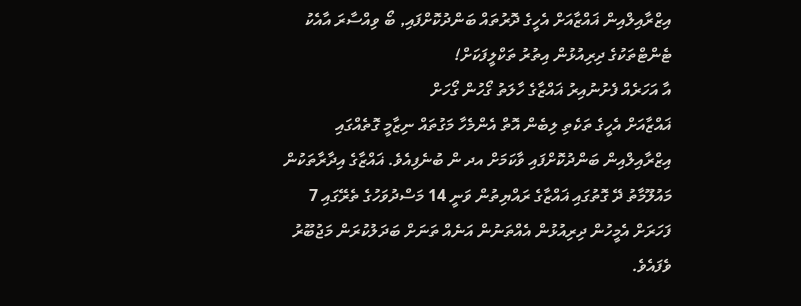އިޒްރާއިލްއިން ޣައްޒާއަށް އެހީގެ ދޮރުތައް ބަންދުކޮށްފައި, ބޯ ވިއްސާރަ އާއެކު ޓެންޓްތަކުގެ ދިރިއުޅުން އިތުރު ތަކްލީފަކަށް!
އާ އަހަރެއް ފެށުނުއިރު ޣައްޒާގެ ހާލަތު ގޯހުން ގޯހަށް
ޣައްޒާއަށް އެހީގެ ތަކެތި ލިބެން އޮތް އެންމެހާ މަގުތައް ނިޒާމީ ގޮތެއްގައި އިޒްރާއިލްއިން ބަންދުކޮށްފައި ވާކަމަށް އދ ން ބުނެފިއެވެ. ޣައްޒާގެ އިދާރާތަކުން މައުލޫމާތު ދޭ ގޮތުގައި ޣައްޒާގެ ރައްޔިތުން ވަނީ 14 މަސްދުވަހުގެ ތެރޭގައި 7 ފަހަރަށް އެމީހުން ދިރިއުޅުން އެއްތަނުން އަނެއް ތަނަށް ބަދަލުކުރަން މަޖުބޫރު ވެފައެވެ.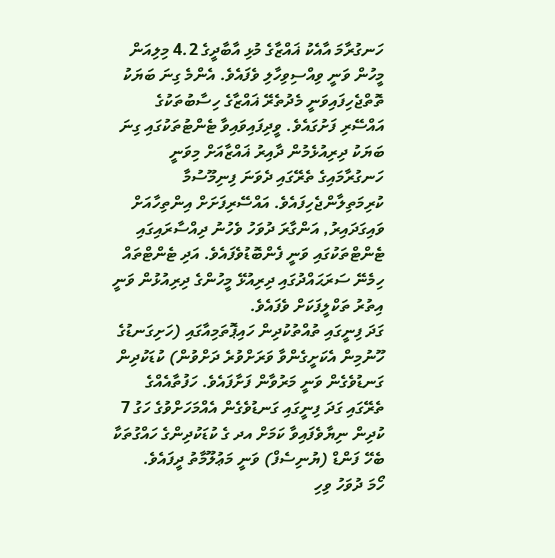ހަނގުރާމަ އާއެކު ޣައްޒާގެ މުޅި އާބާދީގެ 4.2 މިލިއަން މީހުން ވަނީ ވިއްސިވިހާލި ވެފައެވެ. އެންމެ ގިނަ ބަޔަކު ތޮތްޖެހިފައިވަނީ މެދުތެރޭ ޣައްޒާގެ ހިސާބުތަކުގެ އައްސޭރި ފަށުގައެވެ. ވީދިފައިވައިވާ ޓެންޓުތަކުގައި ގިނަ ބަޔަކު ދިރިއުޅެމުން ދާއިރު ޣައްޒާއަށް މިވަނީ ހަނގުރާމައިގެ ތެރޭގައި ދެވަނަ ފިނިމޫސުމާ ކުރިމަތިލާންޖެހިފައެވެ. އައްސޭރިފަށަށް އިންތިހާއަށް ވައިގަދައިރު, އަންގާރަ ދުވަހު ވެހުނު ދިއްސާރައިގައި ޓެންޓްތަކުގައި ވަނީ ފެންބޮޑުވެފައެވެ. އަދި ޓެންޓްތައް ހިމެނޭ ސަރަޙައްދުގައި ދިރިއުޅޭ މީހުންގެ ދިރިއުޅުން ވަނީ އިތުރު ތަކްލީފަކަށް ވެފައެވެ.
ގަދަ ފިނީގައި ތުއްތުކުދިން ހައިޕޮތަމިއާގައި (ހަށިގަނޑުގެ ހޫނުމިން އެކަށީގެންވާ ވަރަށްވުރެ ދަށްވުން) ކުޑަކުދިން ގަނޑުވެގެން ވަނީ މަރުވާން ފަށާފައެވެ. ހަފުތާއެއްގެ ތެރޭގައި ގަދަ ފިނީގައި ގަނޑުވެގެން އެއްމަހަށްވުގެ ހަގު 7 ކުދިން ނިޔާވެފައިވާ ކަމަށް އދ ގެ ކުޑަކުދިންގެ ހައްގުތަކާ ބެހޭ ފަންޑް (ޔުނިސެފް) ވަނީ މަޢުލޫމާތު ދީފައެވެ.
ހޯމަ ދުވަހު ވިހި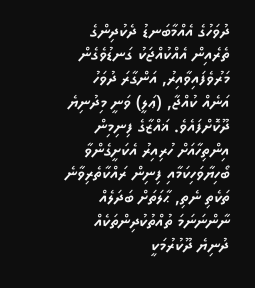ދުވަހުގެ އެއްމާބަނޑު ދެކުދިންގެ ތެރެއިން އެއްކުއްޖަކު ގަނޑުވެގެން މަރުވެފައިވާއިރު, އަންގާރަ ދުވަހު އަނެއް ކުއްޖާ, (ޢަލީ) ވަނީ މިދުނިޔެ ދޫކޮށްފައެވެ. ޣައްޒާގެ ފިނިމިން އިންތިހާއަށް ހުރިއިރު އެކަށީގެންވާ ބޯހިޔާވަހިކަމާއި ފިނިން ރައްކާތެރިވާނެ ތަކެތި ނެތި, ޙާލަތަށް ބަދަލެއް ނާންނަނަމަ ތުއްތުކުދިންތަކެއް ދުނިޔެ ދޫކުރުމަކީ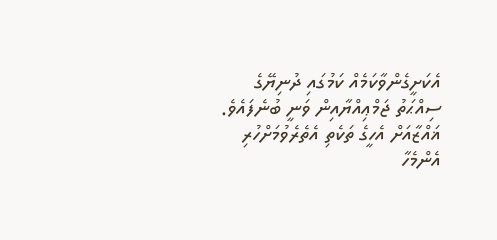އެކަށީގެންވާކަމެއް ކަމުގައި ދުނިޔޭގެ ސިއްޙަތު ޖަމްޢިއްޔާއިން ވަނީ ބުނެފައެވެ.
ޣައްޒާއަށް އެހީގެ ތަކެތި އެތެރެވުމަށްހުރި އެންމެހާ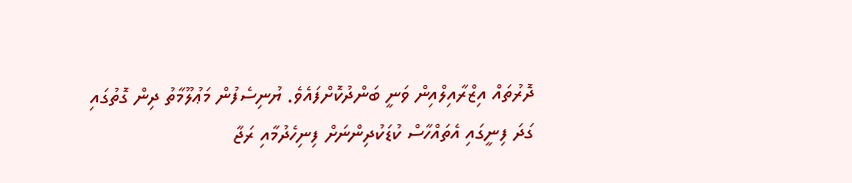ދޮރުތައް އިޒްރާއިލްއިން ވަނީ ބަންދުކޮށްފައެވެ. ޔުނިސެފުން މަޢުލޫމާތު ދިން ގޮތުގައި ގަދަ ފިނީގައި އެތައްހާސް ކުޑަކުދިންނަށް ފިނިހެދުމާއި ރަޖާ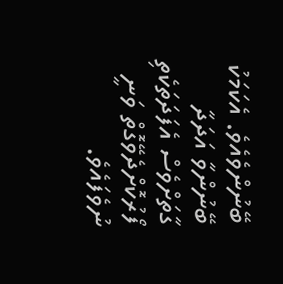ބޭނުންވެއެވެ. އެކަމަކު ބޭނުންވާ އަދަދާ ގާތަށްވެސް އެފަދަތަކެތި ފޯރުކޮށްދެވޭގޮތް ވަނީ ނުވެފައެވެ.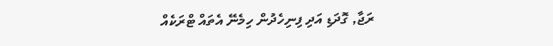ރަޖާ, ގޮދަޑި އަދި ފިނިހެދުން ހިމެނޭ އެތައް ޓްރަކެއް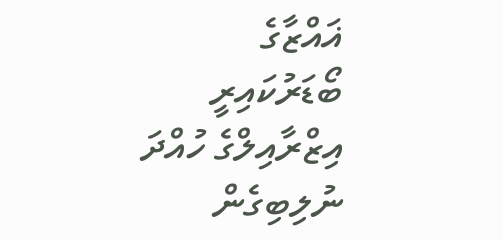ޣައްޒާގެ ބޯޑަރުކައިރީ އިޒްރާއިލްގެ ހުއްދަ ނުލިބިގެން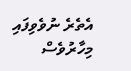އެތެރެ ނުވެވިފައި މިހާރުވެސް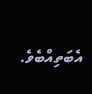އެބަތިއްބެވެ.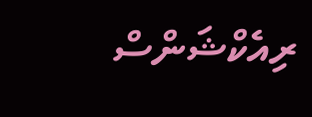ރިއެކްޝަންސް